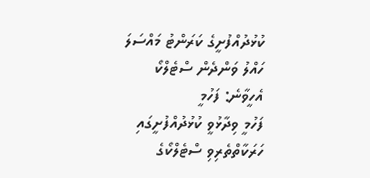ކުޅުދުއްފުށީގެ ކަރަންޓު މައްސަލަ ހައްލު ވަންދެން ސްޓެލްކޯ އެހީވާނެ: ފަހުމީ
ފަހުމީ ވިދާޅުވީ ކުޅުދުއްފުށީގައި ހަރަކާތްތެރިވި ސްޓެލްކޯގެ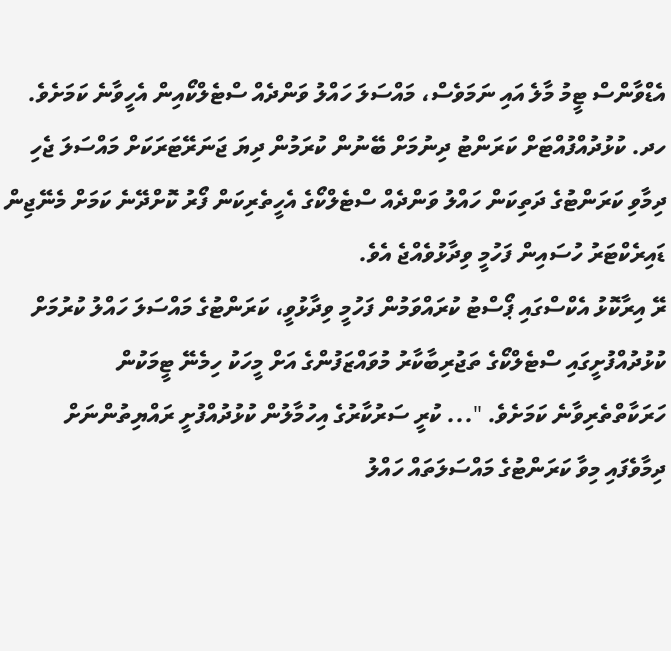އެޑްވާންސް ޓީމު މާލެ އައި ނަމަވެސް، މައްސަލަ ހައްލު ވަންދެއް ސްޓެލްކޯއިން އެހީވާނެ ކަމަށެވެ.
ހދ. ކުޅުދުއްފުއްޓަށް ކަރަންޓު ދިނުމަށް ބޭނުން ކުރަމުން ދިޔަ ޖަނަރޭޓަރަކަށް މައްސަލަ ޖެހި ދިމާވި ކަރަންޓުގެ ދަތިކަން ހައްލު ވަންދެއް ސްޓެލްކޯގެ އެހީތެރިކަން ފޯރު ކޮށްދޭނެ ކަމަށް މެނޭޖިން ޑައިރެކްޓަރު ހުސައިން ފަހުމީ ވިދާޅުވެއްޖެ އެވެ.
ރޭ އިރާކޮޅު އެކްސްގައި ޕޯސްޓު ކުރައްވަމުން ފަހުމީ ވިދާޅުވީ، ކަރަންޓުގެ މައްސަލަ ހައްލު ކުރުމަށް ކުޅުދުއްފުށީގައި ސްޓެލްކޯގެ ތަޖުރިބާކާރު މުވައްޒަފުންގެ އަށް މީހަކު ހިމެނޭ ޓީމަކުން ހަރަކާތްތެރިވާނެ ކަމަށެވެ. "... ކުރީ ސަރުކާރުގެ އިހުމާލުން ކުޅުދުއްފުށީ ރައްޔިތުންނަށް ދިމާވެފައި މިވާ ކަރަންޓުގެ މައްސަލަތައް ހައްލު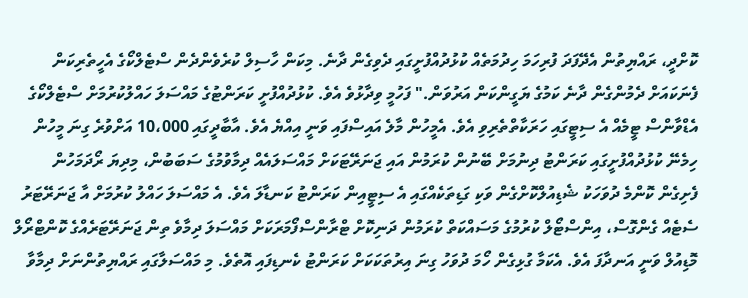ކޮށްދީ، ރައްޔިތުން އެދޭފަދަ ފުރިހަމަ ހިދުމަތެއް ކުޅުދުއްފުށީގައި ދެވިގެން ދާނެ. މިކަން ހާސިލް ކުރެވެންދެން ސްޓެލްކޯގެ އެހީތެރިކަން ފެނަކައަށް ދެމުންގެން ދާނެ ކަމުގެ ޔަގީންކަން އަރުވަން." ފަހުމީ ވިދާޅުވެ އެވެ. ކުޅުދުއްފުށީ ކަރަންޓުގެ މައްސަލަ ހައްލުކުރުމަށް ސްޓެލްކޯގެ އެޑްވާންސް ޓީމެއް އެ ސިޓީގައި ހަރަކާތްތެރިވި އެވެ. އެމީހުން މާލެ އައިސްފައި ވަނީ އިއްޔެ އެވެ. އާބާދީގައި 10،000 އަށްވުރެ ގިނަ މީހުން ހިމެނޭ ކުޅުދުއްފުށީގައި ކަރަންޓު ދިނުމަށް ބޭނުން ކުރަމުން އައި ޖަނަރޭޓަކަށް މައްސަލައެއް ދިމާވުމުގެ ސަބަބުން، މިދިޔަ ރޯދަމަހުން ފެށިގެން ކޮންމެ ދުވަހަކު ޝެޑިއުލްކޮށްގެން ވަކި ގަޑިތަކެއްގައި އެ ސިޓީއިން ކަރަންޓު ކަނޑާލަ އެވެ. އެ މައްސަލަ ހައްލު ކުރުމަށް އާ ޖަނަރޭޓަރު ސެޓެއް ގެންގޮސް، އިންސްޓޯލް ކުރުމުގެ މަސައްކަތް ކުރަމުން ދަނިކޮށް ޓްރާންސްފޯމަރަކަށް މައްސަލަ ދިމާވެ ތިން ޖަނަރޭޓަރެއްގެ ކޮންޓްރޯލް މޮޑިއުލް ވަނީ އަނދާފަ އެވެ. އެކަމާ ގުޅިގެން ހޯމަ ދުވަހު ގިނަ އިރުތަކަކަށް ކަރަންޓު ކެނޑިފައި އޮތެވެ. މި މައްސަލާގައި ރައްޔިތުންނަށް ދިމާވާ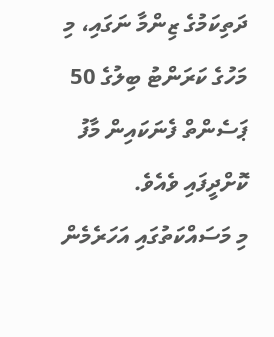ދަތިކަމުގެ ޒިންމާ ނަގައި، މި މަހުގެ ކަރަންޓު ބިލުގެ 50 ޕަސެންތް ފެނަކައިން މާފު ކޮށްދީފައި ވެއެވެ.
މި މަސައްކަތުގައި އަހަރެމެން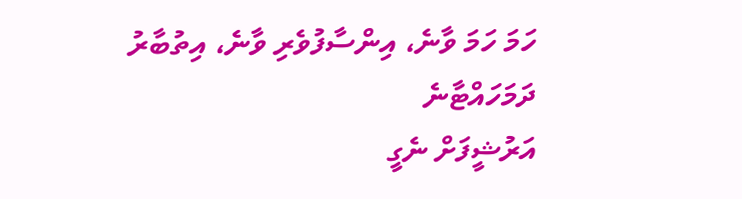ހަމަ ހަމަ ވާނެ، އިންސާފުވެރި ވާނެ، އިތުބާރު ދަމަހައްޓާނެ
އަރުޝީފަށް ނެގީ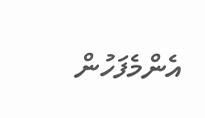އެންމެފަހުން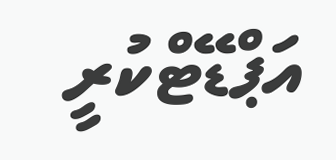އަޕްޑޭޓްކުރީ